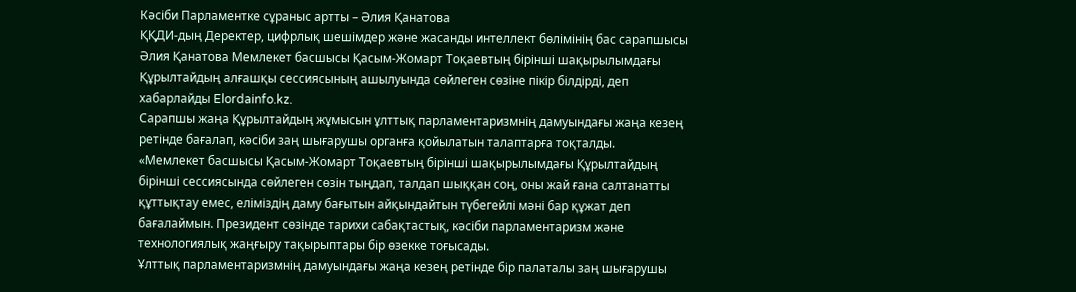Кәсіби Парламентке сұраныс артты – Әлия Қанатова
ҚҚДИ-дың Деректер, цифрлық шешімдер және жасанды интеллект бөлімінің бас сарапшысы Әлия Қанатова Мемлекет басшысы Қасым-Жомарт Тоқаевтың бірінші шақырылымдағы Құрылтайдың алғашқы сессиясының ашылуында сөйлеген сөзіне пікір білдірді, деп хабарлайды Elordainfo.kz.
Сарапшы жаңа Құрылтайдың жұмысын ұлттық парламентаризмнің дамуындағы жаңа кезең ретінде бағалап, кәсіби заң шығарушы органға қойылатын талаптарға тоқталды.
«Мемлекет басшысы Қасым-Жомарт Тоқаевтың бірінші шақырылымдағы Құрылтайдың бірінші сессиясында сөйлеген сөзін тыңдап, талдап шыққан соң, оны жай ғана салтанатты құттықтау емес, еліміздің даму бағытын айқындайтын түбегейлі мәні бар құжат деп бағалаймын. Президент сөзінде тарихи сабақтастық, кәсіби парламентаризм және технологиялық жаңғыру тақырыптары бір өзекке тоғысады.
Ұлттық парламентаризмнің дамуындағы жаңа кезең ретінде бір палаталы заң шығарушы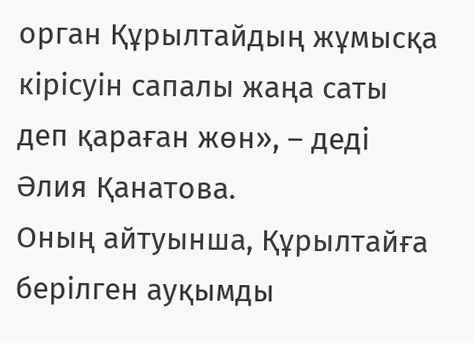орган Құрылтайдың жұмысқа кірісуін сапалы жаңа саты деп қараған жөн», – деді Әлия Қанатова.
Оның айтуынша, Құрылтайға берілген ауқымды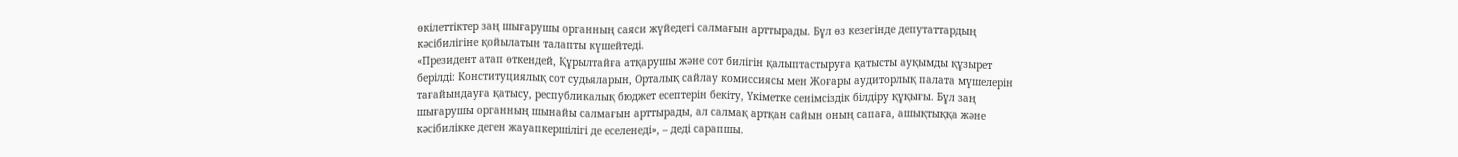өкілеттіктер заң шығарушы органның саяси жүйедегі салмағын арттырады. Бұл өз кезегінде депутаттардың кәсібилігіне қойылатын талапты күшейтеді.
«Президент атап өткендей, Құрылтайға атқарушы және сот билігін қалыптастыруға қатысты ауқымды құзырет берілді: Конституциялық сот судьяларын, Орталық сайлау комиссиясы мен Жоғары аудиторлық палата мүшелерін тағайындауға қатысу, республикалық бюджет есептерін бекіту, Үкіметке сенімсіздік білдіру құқығы. Бұл заң шығарушы органның шынайы салмағын арттырады, ал салмақ артқан сайын оның сапаға, ашықтыққа және кәсібилікке деген жауапкершілігі де еселенеді», – деді сарапшы.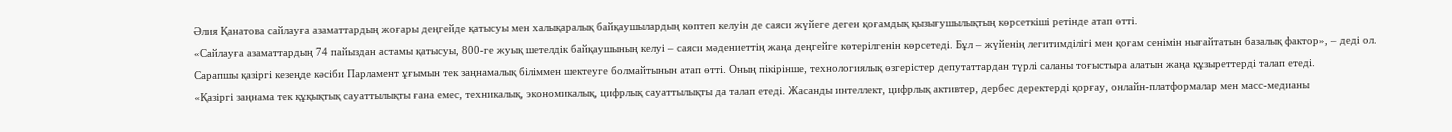Әлия Қанатова сайлауға азаматтардың жоғары деңгейде қатысуы мен халықаралық байқаушылардың көптеп келуін де саяси жүйеге деген қоғамдық қызығушылықтың көрсеткіші ретінде атап өтті.
«Сайлауға азаматтардың 74 пайыздан астамы қатысуы, 800-ге жуық шетелдік байқаушының келуі – саяси мәдениеттің жаңа деңгейге көтерілгенін көрсетеді. Бұл – жүйенің легитимділігі мен қоғам сенімін нығайтатын базалық фактор», – деді ол.
Сарапшы қазіргі кезеңде кәсіби Парламент ұғымын тек заңнамалық біліммен шектеуге болмайтынын атап өтті. Оның пікірінше, технологиялық өзгерістер депутаттардан түрлі саланы тоғыстыра алатын жаңа құзыреттерді талап етеді.
«Қазіргі заңнама тек құқықтық сауаттылықты ғана емес, техникалық, экономикалық, цифрлық сауаттылықты да талап етеді. Жасанды интеллект, цифрлық активтер, дербес деректерді қорғау, онлайн-платформалар мен масс-медианы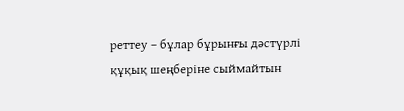реттеу – бұлар бұрынғы дәстүрлі құқық шеңберіне сыймайтын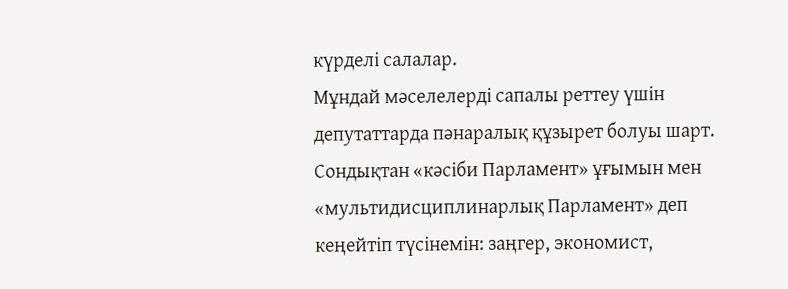күрделі салалар.
Мұндай мәселелерді сапалы реттеу үшін депутаттарда пәнаралық құзырет болуы шарт. Сондықтан «кәсіби Парламент» ұғымын мен «мультидисциплинарлық Парламент» деп кеңейтіп түсінемін: заңгер, экономист,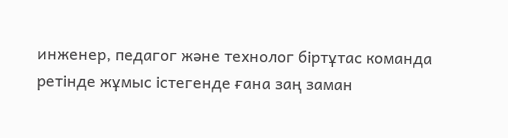инженер, педагог және технолог біртұтас команда ретінде жұмыс істегенде ғана заң заман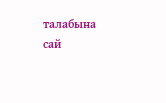талабына сай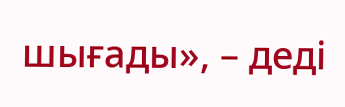шығады», – деді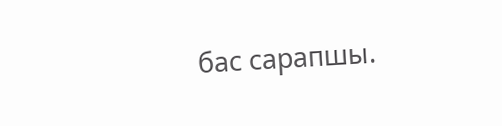бас сарапшы.